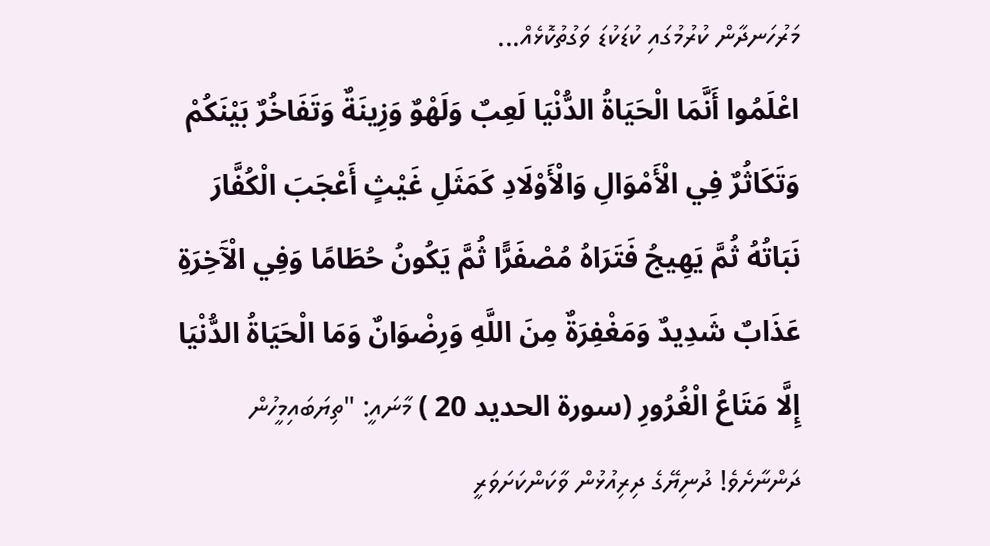މަރުހަނދާން ކުރުމުގައި ކުޑަކުޑަ ވަގުތުކޮޅެއް...
اعْلَمُوا أَنَّمَا الْحَيَاةُ الدُّنْيَا لَعِبٌ وَلَهْوٌ وَزِينَةٌ وَتَفَاخُرٌ بَيْنَكُمْ وَتَكَاثُرٌ فِي الْأَمْوَالِ وَالْأَوْلَادِ كَمَثَلِ غَيْثٍ أَعْجَبَ الْكُفَّارَ نَبَاتُهُ ثُمَّ يَهِيجُ فَتَرَاهُ مُصْفَرًّا ثُمَّ يَكُونُ حُطَامًا وَفِي الْآَخِرَةِ عَذَابٌ شَدِيدٌ وَمَغْفِرَةٌ مِنَ اللَّهِ وَرِضْوَانٌ وَمَا الْحَيَاةُ الدُّنْيَا إِلَّا مَتَاعُ الْغُرُورِ (سورة الحديد 20 ) މާނައީ: "ތިޔަބައިމީހުން ދަންނާށެވެ! ދުނިޔޭގެ ދިރިއުޅުން ވާކަންކަށަވަރީ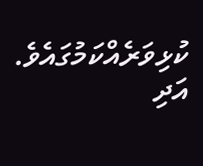ކުޅިވަރެއްކަމުގައެވެ. އަދި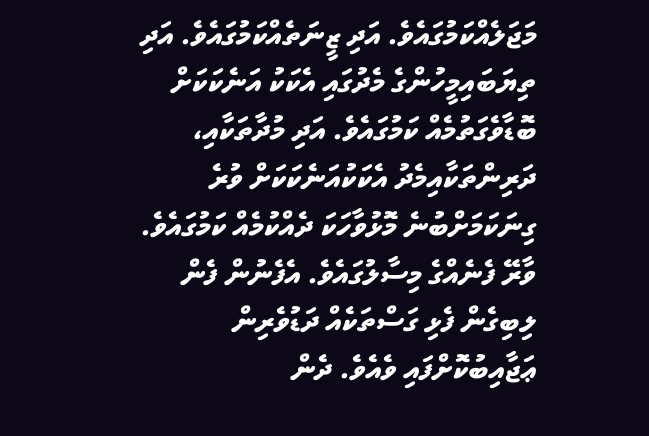މަޖަލެއްކަމުގައެވެ. އަދި ޒީނަތެއްކަމުގައެވެ. އަދި ތިޔަބައިމީހުންގެ މެދުގައި އެކަކު އަނެކަކަށް ބޮޑާވެގަތުމެއް ކަމުގައެވެ. އަދި މުދާތަކާއި، ދަރިންތަކާއިމެދު އެކަކުއަނެކަކަށް ވުރެ ގިނަކަމަށްބުނެ މޮޅުވާހަކަ ދެއްކުމެއް ކަމުގައެވެ. ވާރޭ ފެނެއްގެ މިސާލުގައެވެ. އެފެނުން ފެން ލިބިގެން ފެޅި ގަސްތަކެއް ދަޑުވެރިން ޢަޖާއިބުކޮށްފައި ވެއެވެ. ދެން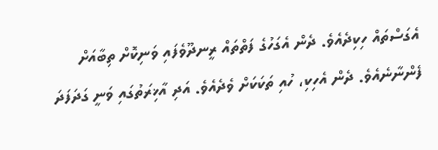އެގަސްތައް ހިކިދެއެވެ. ދެން އެގަހުގެ ފަތްތައް ރީނދޫވެފައި ވަނިކޮށް ތިބާއަށް ފެންނާނެއެވެ. ދެން އެހިކި، ހުއި ތަކަކަށް ވެދެއެވެ. އަދި އާޚިރަތުގައި ވަނީ ގަދަފަދަ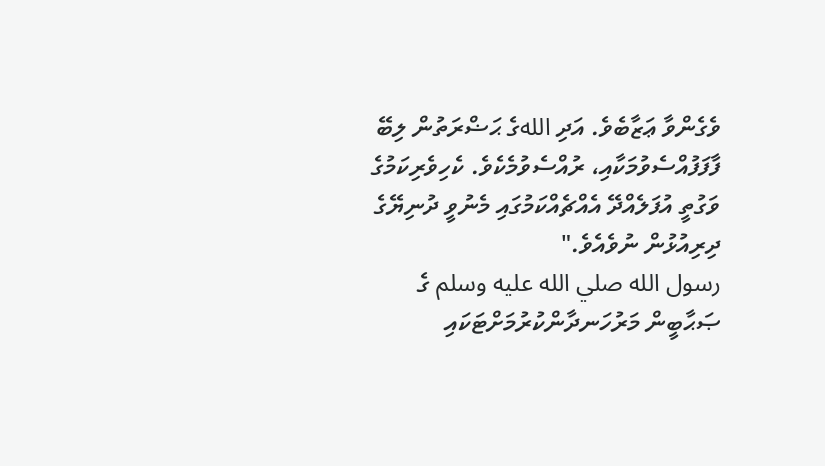ވެގެންވާ ޢަޒާބެވެ. އަދި اللهގެ ޙަޟްރަތުން ލިބޭ ފާފަފުއްސެވުމަކާއި، ރުއްސެވުމެކެވެ. ކެހިވެރިކަމުގެ ވަގުތީ އުފަލެއްދޭ އެއްޗެއްކަމުގައި މެނުވީ ދުނިޔޭގެ ދިރިއުޅުން ނުވެއެވެ."
رسول الله صلي الله عليه وسلم ގެ ޞަޙާބީން މަރުހަނދާންކުރުމަށްޓަކައި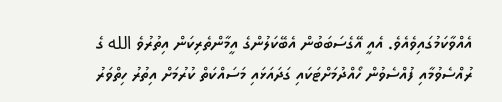އެއްވާކަމުގައިވެއެވެ. އެއީ އޭގެސަބަބުން އެބޭކަލުންގެ އީމާންތެރިކަން އިތުރުވެ الله ގެ ރުއްސެވުމާއި ފުއްސެވުން ހޯއްދުމަށްޓަކައި ގަދައަޅައި މަސައްކަތް ކުރުމަށް އިތުރު ހިތްވަރު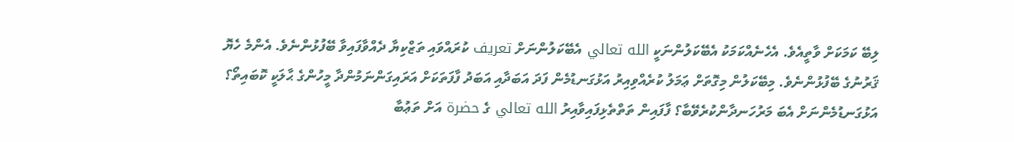ލިބޭ ކަމަކަށް ވާތީއެވެ. އެހެނެއްކަމަކު އެބޭކަލުންނަކީ الله تعالي އެބޭކަލުންނަށް تعريف ކުރައްވައި ތަޒްކިޔާ ދެއްވާފައިވާ ބޭފުޅުންނެވެ. އެންމެ ހެޔޮ ޤަރުނުގެ ބޭފުޅުންނެވެ. މިބޭކަލުން މިގޮތަށް ޢަމަލު ކުރެއްވިއިރު އަޅުގަނޑުމެން ފަދަ އަބަދާއި އަބަދު ފާފަތަކަށް އަރައިގަންނަމުންދާ މީހުންގެ ޙާލަކީ ކޮބައިތޯ؟
އަޅުގަނޑުމެންނަށް އެބަ މަރުހަނދާންކުރެވޭބާ؟ ފާފައިން ތަތްތެޅިފައިވާއިރު الله تعالي ގެ حضرة އަށް ތަޢުބާ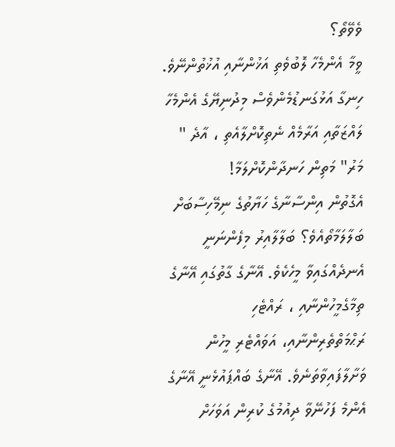ވެވޭތޯ؟
ވީމާ އެންމެހާ ލޮބުވެތި އަޚުންނާއި އުޚުތުންނޭވެ. ހިނގާ އަޅުގަނޑުމެންވެސް މިދުނިޔޭގެ އެންމެހާ ލައްޒަތާއި އަރާމެއް ނެތިކޮށްލާއެތި ، އާދެ " މަރު" މަތިން ހަނދާންކޮށްލަމާ!
އެގޮތުން އިންސާނާގެ ހަޔާތުގެ ނިމޭހިސާބަށް ބަލާލަމާތޯއެވެ؟ ބަލާލާއިރު މިފެންނަނީ އެނދެއްގައިވާ މީހެކެވެ. އޭނާގެ ގާތުގައި އޭނާގެ ތިމާގެމީހުންނާއި ، ރައްޓެހި ރަޙްމަތްތެރިންނާއި، އަވައްޓެރި މީހުން ވަށާލާފައިވާތަނެވެ. އޭނާގެ ބައްޕައުޅެނީ އޭނާގެ އެންމެ ފަހުނޭވާ ދިއުމުގެ ކުރިން އަވަހަށް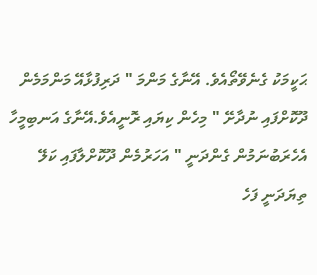ޙަކީމަކު ގެނެވޭތޯއެވެ. އޭނާގެ މަންމަ " ދަރިފުޅާއޭ މަންމަމެން ދޫކޮށްފައި ނުދާށޭ " މިހެން ކިޔައި ރޮނީއެވެ.އޭނާގެ އަނބިމީހާ އެހެރަބުނަމުން ގެންދަނީ " އަހަރުމެން ދޫކޮށްލާފައި ކަލޭ ތިޔަދަނީ ފަހެ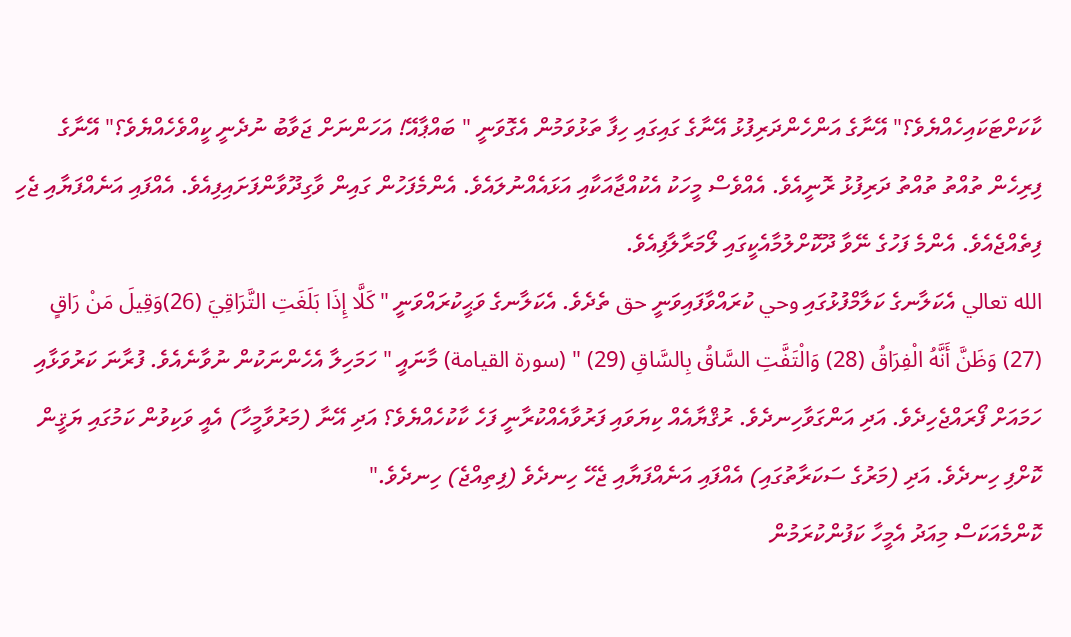ކާކަށްޓަކައިހެއްޔެވެ؟" އޭނާގެ އަންހެންދަރިފުޅު އޭނާގެ ގައިގައި ހިފާ ތަޅުވަމުން އެގޮވަނީ " ބައްޕާއޭ! އަހަންނަށް ޖަވާބު ނުދެނީ ކީއްވެހެއްޔެވެ؟" އޭނާގެ ފިރިހެން ތުއްތު ތުއްތު ދަރިފުޅު ރޮނީއެވެ. އެއްވެސް މީހަކު އެކުއްޖާއަކާއި އަޅައެއްނުލައެވެ. އެންމެފަހުން ގައިން ވާގިދޫވާންފަށައިފިއެވެ. އެއްފައި އަނެއްފަޔާއި ޖެހި ފިތެއްޖެއެވެ. އެންމެ ފަހުގެ ނޭވާ ދޫކޮށްލުމާއެކީގައި ލޯމަރާލާފިއެވެ.
الله تعالي އެކަލާނގެ ކަލާމްފުޅުގައި وحي ކުރައްވާފައިވަނީ حق ތެދެވެ. އެކަލާނގެ ވަޙީކުރައްވަނީ "كَلَّا إِذَا بَلَغَتِ التَّرَاقِيَ (26)وَقِيلَ مَنْ رَاقٍ (27) وَظَنَّ أَنَّهُ الْفِرَاقُ (28) وَالْتَفَّتِ السَّاقُ بِالسَّاقِ (29) " (سورة القيامة) މާނައީ " ހަމަހިލާ އެހެންނަކުން ނުވާނެއެވެ. ފުރާނަ ކަރުވަޅާއި ހަމައަށް ފޯރައްޖެހިދެވެ. އަދި އަންގަވާހިނދެވެ. ރުޤްޔާއެއް ކިޔަވައި ފަރުވާއެއްކުރާނީ ފަހެ ކާކުހެއްޔެވެ؟ އަދި އޭނާ (މަރުވާމީހާ) އެއީ ވަކިވުން ކަމުގައި ޔަޤީން ކޮށްފި ހިނދެވެ. އަދި (މަރުގެ ސަކަރާތުގައި) އެއްފައި އަނެއްފަޔާއި ޖެހޭ ހިނދެވެ (ފިތިއްޖެ) ހިނދެވެ."
ކޮންމެއަކަސް މިއަދު އެމީހާ ކަފުންކުރަމުން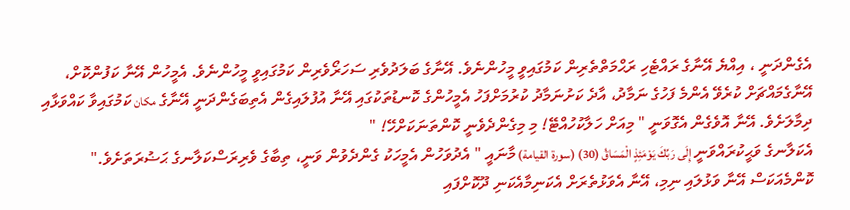އެގެންދަނީ ، އިއްޔެ އޭނާގެ ރައްޓެހި ރަޙްމަތްތެރިން ކަމުގައިވީ މީހުންނެވެ. އޭނާގެ ބަލަދުވެރި ސަހަރޯވެރިން ކަމުގައިވީ މީހުންނެވެ. އެމީހުން އޭނާ ކަފުންކޮށް، އޭނާގެމައްޗަށް ކުރެވޭ އެންމެ ފަހުގެ ނަމާދު، އާދެ ކަށުނަމާދު ކުރުމަށްފަހު އެމީހުންގެ ކޮނޑުތަކުގައި އޭނާ އުފުލައިގެން އެތިބަގެންދަނީ އޭނާގެ مكان ކަމުގައިވާ ކައްވަޅާއި ދިމާލަށެވެ. އޭނާ އޮވެގެން އެގޮވަނީ " މިއަށް ހަލާކުހުއްޓޭ! މި މިގެންދެވެނީ ކޮންތަނަކަށްހޭ! "
އެކަލާނގެ ވަޙީކުރައްވަނީ إِلَى رَبِّكَ يَوْمَئِذٍ الْمَسَاقُ (30) (سورة القيامة) މާނައީ " އެދުވަހުން އެމީހަކު ގެންދެވުން ވަނީ، ތިބާގެ ވެރިރަސްކަލާނގެ ޙަޟުރަތަށެވެ."
ކޮންމެއަކަސް އޭނާ ވަޅުލައި ނިމި، އޭނާ އެވަޅުތެރަށް އެކަނިމާއެކަނި ދޫކޮށްފައި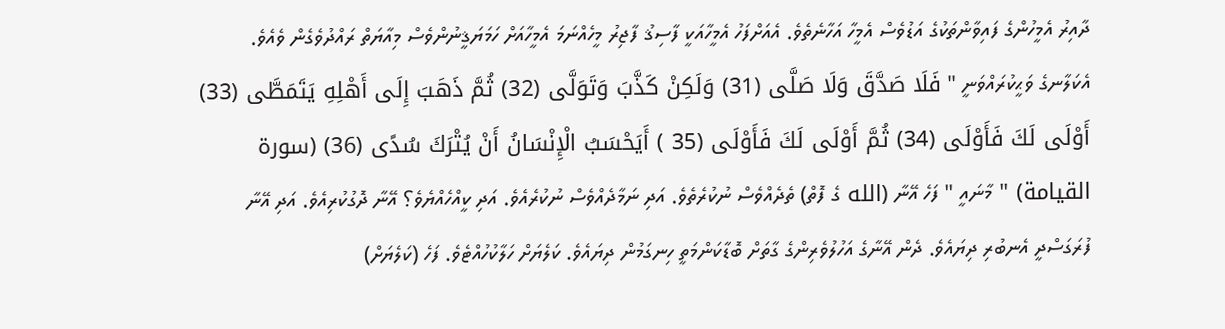ދާއިރު އެމީހުންގެ ފައިވާންތަކުގެ އަޑުވެސް އެމީހާ އަހާނެތެވެ. އެއަށްފަހު އެމީހާއަކީ ފާސިޤު ފާޖިރު މީހެއްނަމަ އެމީހާއަށް ހަމަޔަޤީނުންވެސް މިއާޔަތް ރައްދުވެގެން ވެއެވެ.
އެކަލާނގެ ވަޙީކުރައްވަނީ " فَلَا صَدَّقَ وَلَا صَلَّى (31) وَلَكِنْ كَذَّبَ وَتَوَلَّى (32) ثُمَّ ذَهَبَ إِلَى أَهْلِهِ يَتَمَطَّى (33) أَوْلَى لَكَ فَأَوْلَى (34) ثُمَّ أَوْلَى لَكَ فَأَوْلَى (35 ) أَيَحْسَبُ الْإِنْسَانُ أَنْ يُتْرَكَ سُدًى (36) (سورة القيامة) " މާނައީ " ފަހެ އޭނާ (الله ގެ ފޮތް) ތެދެއްވެސް ނުކުރެތެވެ. އަދި ނަމާދެއްވެސް ނުކުރެއެވެ. އަދި ކީއްހެއްޔެވެ؟ އޭނާ ދޮގުކުރިއެވެ. އަދި އޭނާ ފުރަގަސްދީ އެނބުރި ދިޔައެވެ. ދެން އޭނާގެ އަހުލުވެރިންގެ ގާތަށް ބޮޑާކަންމަތީ ހިނގަމުން ދިޔައެވެ. ކަލެޔަށް ހަލާކުހުއްޓެވެ. ފަހެ (ކަލެޔަށް)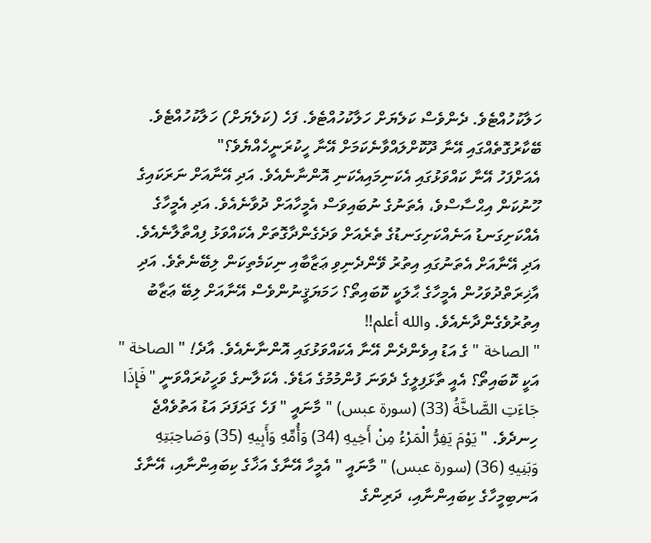ހަލާކުހުއްޓެވެ. ދެންވެސް ކަލެޔަށް ހަލާކުހުއްޓެވެ. ފަހެ (ކަލެޔަށް) ހަލާކުހުއްޓެވެ. ބޭކާރުގޮތެއްގައި އޭނާ ދޫކޮށްލައްވާނެކަމަށް އޭނާ ހީކުރަނީހެއްޔެވެ؟"
އެއަށްފަހު އޭނާ ކައްވަޅުގައި އެކަނިމައިއެކަނި އޮންނާނެއެވެ. އަދި އޭނާއަށް ނަރަކައިގެ ހޫނުކަން އިޙްސާސްވެ، އެތަނުގެ ނުބައިވަސް އެމީހާއަށް ދުވާނެއެވެ. އަދި އެމީހާގެ އެއްކަށިގަނޑު އަނެއްކަށިގަނޑުގެ ތެރެއަށް ވަދެގެންދާގޮތަށް އެކައްވަޅު ފިއްތާލާނެއެވެ. އަދި އޭނާއަށް އެތަނުގައި އިތުރު ވޭންދެނިވި ޢަޒާބާއި ނިކަމެތިކަން ލިބޭނެތެވެ. އަދި އާޚިރަތްދުވަހުން އެމީހާގެ ޙާލަކީ ކޮބައިތޯ؟ ހަމަޔަޤީނުންވެސް އޭނާއަށް ލިބޭ ޢަޒާބު އިތުރުވެގެންދާނެއެވެ. والله أعلم!!
" الصاخة " ގެ އަޑު އިވެންދެން އޭނާ އެކައްވަޅުގައި އޮންނާނެއެވެ. އާދެ! " الصاخة " އަކީ ކޮބައިތޯ؟ އެއީ ތާޅަފިލީގެ ދެވަނަ ފުންމުމުގެ އަޑެވެ. އެކަލާނގެ ވަހީކުރައްވަނީ "فَإِذَا جَاءَتِ الصَّاخَّةُ (33) (سورة عبس) " މާނައީ " ފަހެ ގަދަފަދަ އަޑު އަތުވެއްޖެ ހިނދެވެ. " يَوْمَ يَفِرُّ الْمَرْءُ مِنْ أَخِيهِ (34) وَأُمِّهِ وَأَبِيهِ (35) وَصَاحِبَتِهِ وَبَنِيهِ (36) (سورة عبس) " މާނައީ " އެމީހާ އޭނާގެ އަޚާގެ ކިބައިންނާއި، އޭނާގެ އަނބިމީހާގެ ކިބައިންނާއި، ދަރިންގެ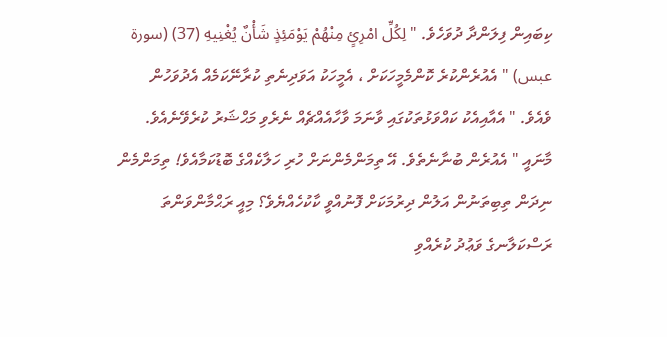ކިބައިން ފިލަންދާ ދުވަހެވެ. "لِكُلِّ امْرِئٍ مِنْهُمْ يَوْمَئِذٍ شَأْنٌ يُغْنِيهِ (37) (سورة عبس) " އެއުރެންކުރެ ކޮންމެމީހަކަށް ، އެމީހަކު އަވަދިނެތި ކުރާނޭކަމެއް އެދުވަހުން ވެއެވެ. " އެއާއިއެކު ކައްވަޅުތަކުގައި ވާނަމަ ވާހާއެއްޗެއް ނެރެވި މަޙްޝަރު ކުރެވޭނެއެވެ.
މާނައީ " އެއުރެން ބުނާނެތެވެ. އޭ ތިމަންމެންނަށް ހުރި ހަލާކެއްގެ ބޮޑުކަމާއެވެ! ތިމަންމެން ނިދަން ތިބިތަނުން އަލުން ދިރުމަކަށް ފޮނުއްވީ ކާކުހެއްޔެވެ؟ މިއީ ރަޙްމާންވަންތަ ރަސްކަލާނގެ ވަޢުދު ކުރެއްވި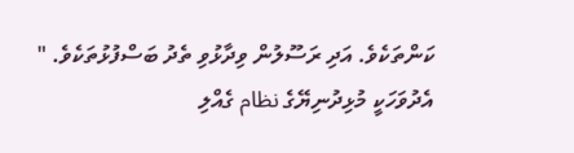ކަންތަކެވެ. އަދި ރަސޫލުން ވިދާޅުވި ތެދު ބަސްފުޅުތަކެވެ. "
އެދުވަހަކީ މުޅިދުނިޔޭގެ نظام ގެއްލި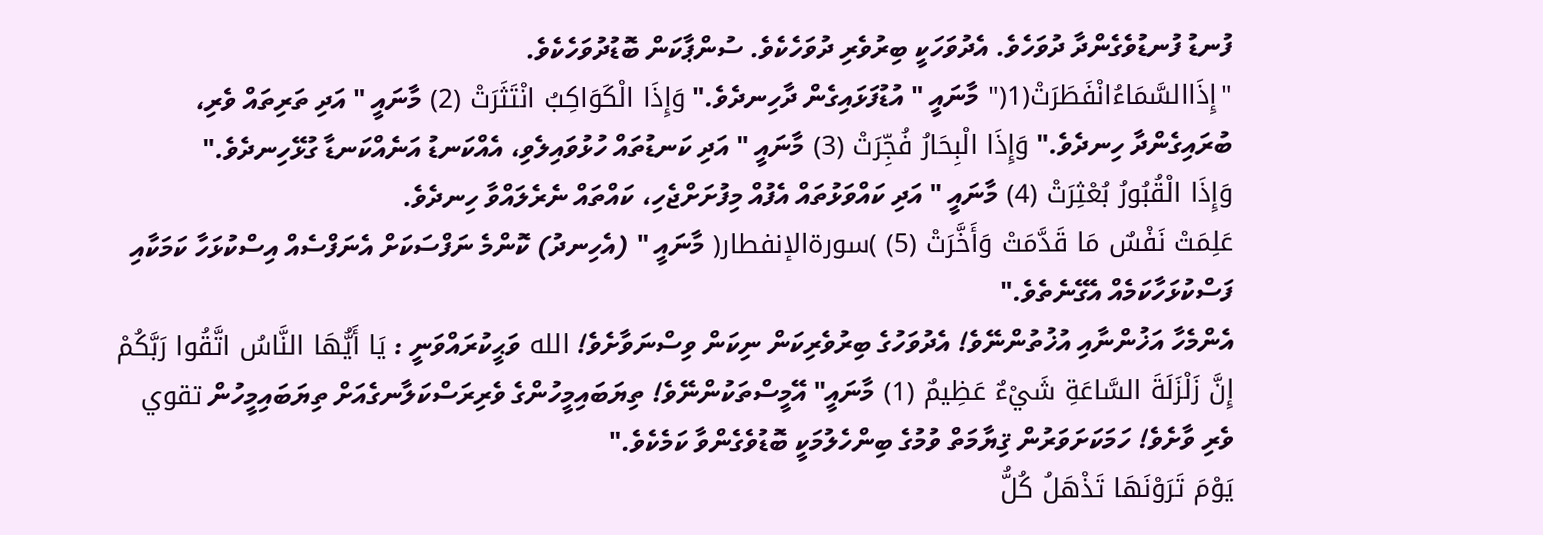ފުނޑު ފުނޑުވެގެންދާ ދުވަހެވެ. އެދުވަހަކީ ބިރުވެރި ދުވަހެކެވެ. ސުންޕާކަން ބޮޑުދުވަހެކެވެ.
"إِذَاالسَّمَاءُانْفَطَرَتْ(1(" މާނައީ " އުޑުފަޅައިގެން ދާހިނދެވެ." وَإِذَا الْكَوَاكِبُ انْتَثَرَتْ (2) މާނައީ " އަދި ތަރިތައް ވެރި، ބުރައިގެންދާ ހިނދެވެ." وَإِذَا الْبِحَارُ فُجِّرَتْ (3) މާނައީ " އަދި ކަނޑުތައް ހުޅުވައިލެވި، އެއްކަނޑު އަނެއްކަނޑާ ގުޅޭހިނދެވެ."
وَإِذَا الْقُبُورُ بُعْثِرَتْ (4) މާނައީ " އަދި ކައްވަޅުތައް އެފުއް މިފުށަށްޖެހި، ކައްތައް ނެރެލައްވާ ހިނދެވެ.
عَلِمَتْ نَفْسٌ مَا قَدَّمَتْ وَأَخَّرَتْ (5) )سورةالإنفطار( މާނައީ " (އެހިނދު) ކޮންމެ ނަފްސަކަށް އެނަފްސެއް އިސްކުޅަހާ ކަމަކާއި ފަސްކުޅަހާކަމެއް އެގޭނެތެވެ."
އެންމެހާ އަޚުންނާއި އުޚުތުންނޭވެ! އެދުވަހުގެ ބިރުވެރިކަން ނިކަން ވިސްނަވާށެވެ! الله ވަޙީކުރައްވަނީ : يَا أَيُّهَا النَّاسُ اتَّقُوا رَبَّكُمْ إِنَّ زَلْزَلَةَ السَّاعَةِ شَيْءٌ عَظِيمٌ (1) މާނައީ" އޭމީސްތަކުންނޭވެ! ތިޔަބައިމީހުންގެ ވެރިރަސްކަލާނގެއަށް ތިޔަބައިމީހުން تقوي ވެރި ވާށެވެ! ހަމަކަށަވަރުން ޤިޔާމަތް ވުމުގެ ބިންހެލުމަކީ ބޮޑުވެގެންވާ ކަމެކެވެ."
يَوْمَ تَرَوْنَهَا تَذْهَلُ كُلُّ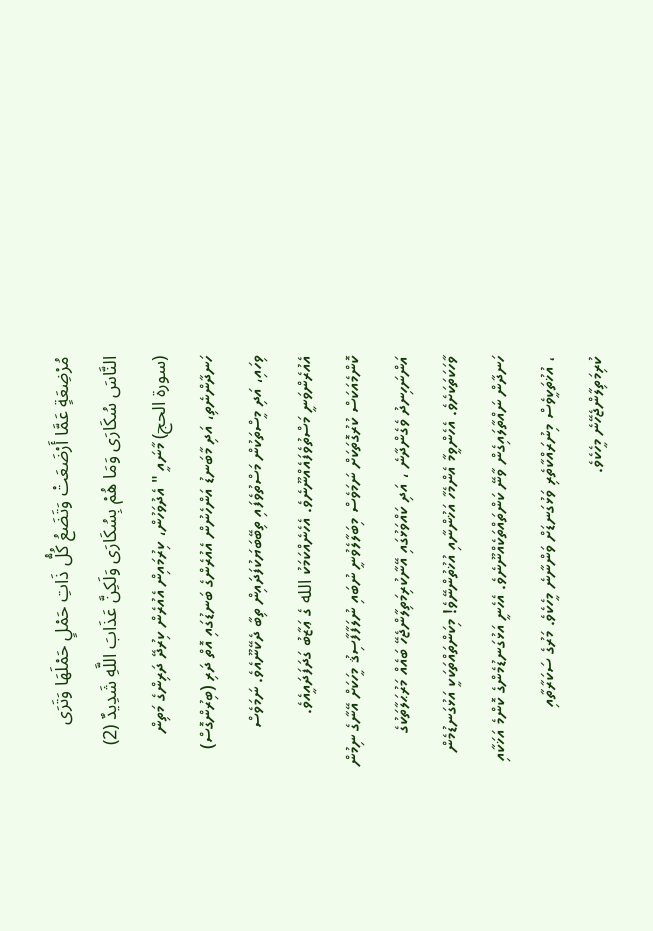مُرْضِعَةٍ عَمَّا أَرْضَعَتْ وَتَضَعُ كُلُّ ذَاتِ حَمْلٍ حَمْلَهَا وَتَرَى النَّاسَ سُكَارَى وَمَا هُمْ بِسُكَارَى وَلَكِنَّ عَذَابَ اللَّهِ شَدِيدٌ (2) (سورة الحج) މާނައީ " އެދުވަހުން، ކިރުމައިން އެއުރެން ކިރުދޭ ދަރިންގެ މަތިން ހަނދާންނެތި، އަދި މާބަނޑު އަންހެނުން އެއުރެންގެ ބަނޑުގައި އޮތް ދަރި (ބިރުންގޮސް) ވިހައި، އަދި މީސްތަކުން މަސްތުވެފައި ތިބޭބަޔަކުފަދައިން ތިބާ ދެކޭނޫއެވެ. ނަމަވެސް އެއުރެންވަނީ މަސްތުވެފައެއްނޫނެވެ. އެހެނެއްކަމަކު الله ގެ ޢަޒާބު ގަދަފަދައީއެވެ.
ކޮންމެއަކަސް ކުރުގޮތަކަށް ނަމަވެސް މިބަލާލެވުނީ ނުބައި ނުލަފާފާސިޤު މީހަކަށް އޭނާގެ ނިމުން އަންނަހިނދު ވެގެންދާނެ ، އަދި ކައްވަޅުގައި އޭނާކުރިމަތިލާންޖެހޭ ބައެއް މަރުޙަލާތަކުގެ ވާހަކަތަކަށެވެ. އެހެންވީމާ އެންމެހާ އަޚުންނާއި އުޚުތުންނޭވެ! މިކަންތައްތަކަކީ އަޅުގަނޑުމެން ހަނދާން ނައްތާލައިގެން ވާނޭ ކަންތައްތަކެއްނޫނެވެ. އެހެނީ އަޅުގަނޑުމެންގެ ކޮންމެ އަޚަކާއި ، އުޚުތަކީވެސް މިނުރައްކާތެރި ވަޅުގަނޑަށް ވަންނާނެ މީހެކެވެ. މަރުގެ ސަކަރާތާއި ކުރިމަތިލާންޖެހޭނެ މީހެކެވެ.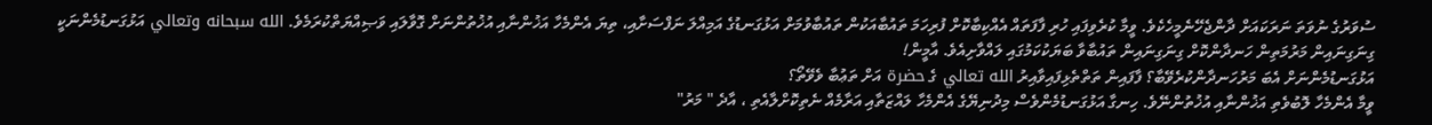ސުވަރުގެ ނުވަތަ ނަރަކައަށް ދާންޖެހޭނެމީހެކެވެ. ވީމާ ކުރެވިފައި ހުރި ފާފަތައް އެއްކިބާކޮށް ފުރިހަމަ ތައުބާއަކުން ތައުބާވުމަށް އަޅުގަނޑުގެ އަމިއްލަ ނަފްސަށާއި، ތިޔަ އެންމެހާ އަޚުންނާއި އުޚުތުންނަށް ގޮވާލައި ވަޞިއްޔަތްކުރަމެވެ. الله سبحانه وتعالي އަޅުގަނޑުމެންނަކީ ގިނަގިނައިން މަރުމަތިން ހަނދާންކޮށް ގިނަގިނައިން ތައުބާވާ ބަޔަކުކަމުގައި ލައްވާށިއެވެ. އާމީން!
އަޅުގަނޑުމެންނަށް އެބަ މަރުހަނދާންކުރެވޭބާ؟ ފާފައިން ތަތްތެޅިފައިވާއިރު الله تعالي ގެ حضرة އަށް ތަޢުބާ ވެވޭތޯ؟
ވީމާ އެންމެހާ ލޮބުވެތި އަޚުންނާއި އުޚުތުންނޭވެ. ހިނގާ އަޅުގަނޑުމެންވެސް މިދުނިޔޭގެ އެންމެހާ ލައްޒަތާއި އަރާމެއް ނެތިކޮށްލާއެތި ، އާދެ " މަރު"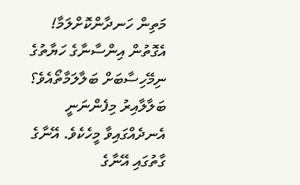މަތިން ހަނދާންކޮށްލަމާ!
އެގޮތުން އިންސާނާގެ ހަޔާތުގެ ނިމޭހިސާބަށް ބަލާލަމާތޯއެވެ؟ ބަލާލާއިރު މިފެންނަނީ އެނދެއްގައިވާ މީހެކެވެ. އޭނާގެ ގާތުގައި އޭނާގެ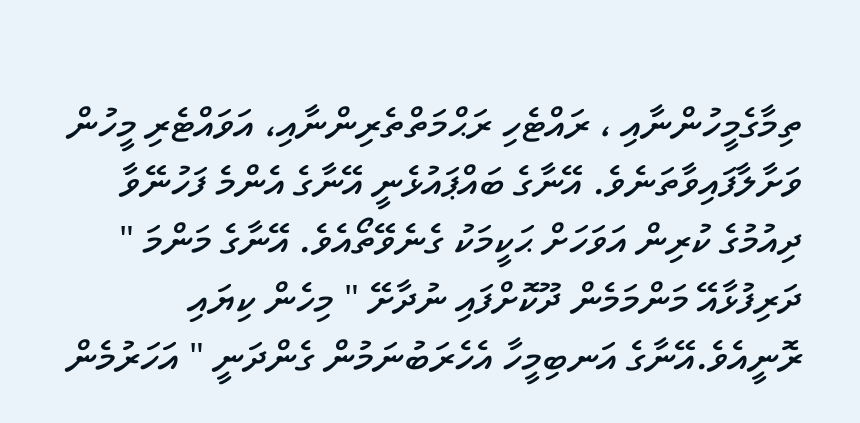ތިމާގެމީހުންނާއި ، ރައްޓެހި ރަޙްމަތްތެރިންނާއި، އަވައްޓެރި މީހުން ވަށާލާފައިވާތަނެވެ. އޭނާގެ ބައްޕައުޅެނީ އޭނާގެ އެންމެ ފަހުނޭވާ ދިއުމުގެ ކުރިން އަވަހަށް ޙަކީމަކު ގެނެވޭތޯއެވެ. އޭނާގެ މަންމަ " ދަރިފުޅާއޭ މަންމަމެން ދޫކޮށްފައި ނުދާށޭ " މިހެން ކިޔައި ރޮނީއެވެ.އޭނާގެ އަނބިމީހާ އެހެރަބުނަމުން ގެންދަނީ " އަހަރުމެން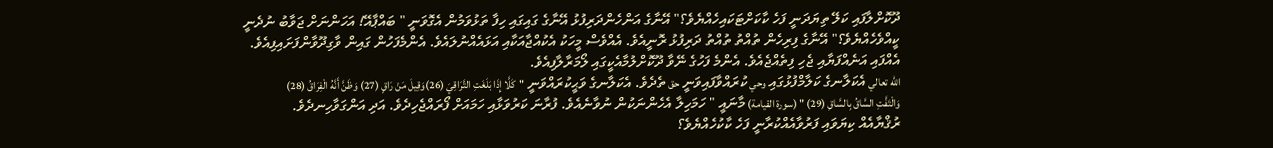ދޫކޮށްލާފައި ކަލޭ ތިޔަދަނީ ފަހެ ކާކަށްޓަކައިހެއްޔެވެ؟" އޭނާގެ އަންހެންދަރިފުޅު އޭނާގެ ގައިގައި ހިފާ ތަޅުވަމުން އެގޮވަނީ " ބައްޕާއޭ! އަހަންނަށް ޖަވާބު ނުދެނީ ކީއްވެހެއްޔެވެ؟" އޭނާގެ ފިރިހެން ތުއްތު ތުއްތު ދަރިފުޅު ރޮނީއެވެ. އެއްވެސް މީހަކު އެކުއްޖާއަކާއި އަޅައެއްނުލައެވެ. އެންމެފަހުން ގައިން ވާގިދޫވާންފަށައިފިއެވެ. އެއްފައި އަނެއްފަޔާއި ޖެހި ފިތެއްޖެއެވެ. އެންމެ ފަހުގެ ނޭވާ ދޫކޮށްލުމާއެކީގައި ލޯމަރާލާފިއެވެ.
الله تعالي އެކަލާނގެ ކަލާމްފުޅުގައި وحي ކުރައްވާފައިވަނީ حق ތެދެވެ. އެކަލާނގެ ވަޙީކުރައްވަނީ "كَلَّا إِذَا بَلَغَتِ التَّرَاقِيَ (26)وَقِيلَ مَنْ رَاقٍ (27) وَظَنَّ أَنَّهُ الْفِرَاقُ (28) وَالْتَفَّتِ السَّاقُ بِالسَّاقِ (29) " (سورة القيامة) މާނައީ " ހަމަހިލާ އެހެންނަކުން ނުވާނެއެވެ. ފުރާނަ ކަރުވަޅާއި ހަމައަށް ފޯރައްޖެހިދެވެ. އަދި އަންގަވާހިނދެވެ. ރުޤްޔާއެއް ކިޔަވައި ފަރުވާއެއްކުރާނީ ފަހެ ކާކުހެއްޔެވެ؟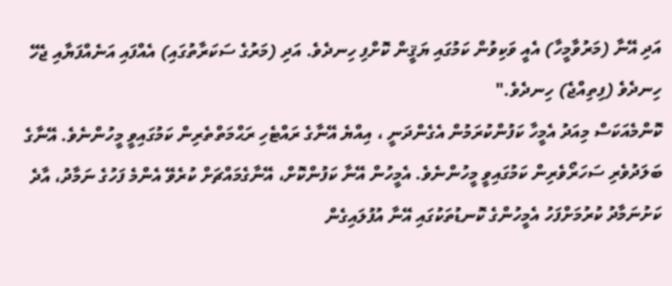އަދި އޭނާ (މަރުވާމީހާ) އެއީ ވަކިވުން ކަމުގައި ޔަޤީން ކޮށްފި ހިނދެވެ. އަދި (މަރުގެ ސަކަރާތުގައި) އެއްފައި އަނެއްފަޔާއި ޖެހޭ ހިނދެވެ (ފިތިއްޖެ) ހިނދެވެ."
ކޮންމެއަކަސް މިއަދު އެމީހާ ކަފުންކުރަމުން އެގެންދަނީ ، އިއްޔެ އޭނާގެ ރައްޓެހި ރަޙްމަތްތެރިން ކަމުގައިވީ މީހުންނެވެ. އޭނާގެ ބަލަދުވެރި ސަހަރޯވެރިން ކަމުގައިވީ މީހުންނެވެ. އެމީހުން އޭނާ ކަފުންކޮށް، އޭނާގެމައްޗަށް ކުރެވޭ އެންމެ ފަހުގެ ނަމާދު، އާދެ ކަށުނަމާދު ކުރުމަށްފަހު އެމީހުންގެ ކޮނޑުތަކުގައި އޭނާ އުފުލައިގެން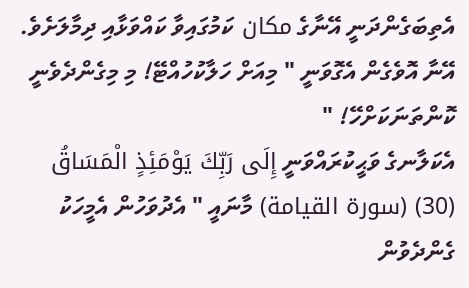އެތިބަގެންދަނީ އޭނާގެ مكان ކަމުގައިވާ ކައްވަޅާއި ދިމާލަށެވެ. އޭނާ އޮވެގެން އެގޮވަނީ " މިއަށް ހަލާކުހުއްޓޭ! މި މިގެންދެވެނީ ކޮންތަނަކަށްހޭ! "
އެކަލާނގެ ވަޙީކުރައްވަނީ إِلَى رَبِّكَ يَوْمَئِذٍ الْمَسَاقُ (30) (سورة القيامة) މާނައީ " އެދުވަހުން އެމީހަކު ގެންދެވުން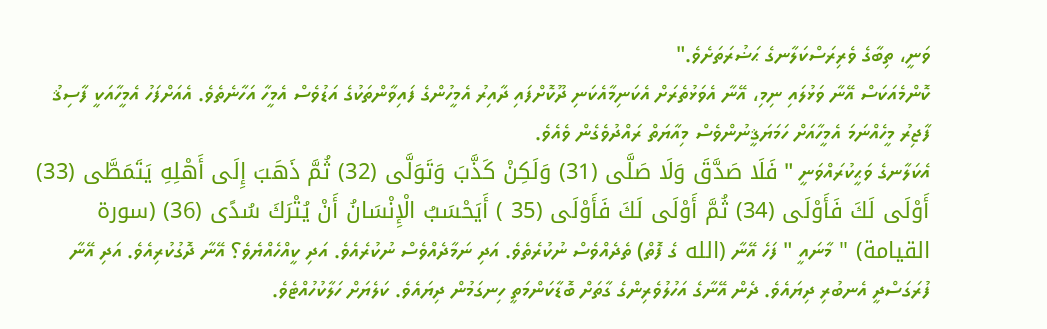ވަނީ، ތިބާގެ ވެރިރަސްކަލާނގެ ޙަޟުރަތަށެވެ."
ކޮންމެއަކަސް އޭނާ ވަޅުލައި ނިމި، އޭނާ އެވަޅުތެރަށް އެކަނިމާއެކަނި ދޫކޮށްފައި ދާއިރު އެމީހުންގެ ފައިވާންތަކުގެ އަޑުވެސް އެމީހާ އަހާނެތެވެ. އެއަށްފަހު އެމީހާއަކީ ފާސިޤު ފާޖިރު މީހެއްނަމަ އެމީހާއަށް ހަމަޔަޤީނުންވެސް މިއާޔަތް ރައްދުވެގެން ވެއެވެ.
އެކަލާނގެ ވަޙީކުރައްވަނީ " فَلَا صَدَّقَ وَلَا صَلَّى (31) وَلَكِنْ كَذَّبَ وَتَوَلَّى (32) ثُمَّ ذَهَبَ إِلَى أَهْلِهِ يَتَمَطَّى (33) أَوْلَى لَكَ فَأَوْلَى (34) ثُمَّ أَوْلَى لَكَ فَأَوْلَى (35 ) أَيَحْسَبُ الْإِنْسَانُ أَنْ يُتْرَكَ سُدًى (36) (سورة القيامة) " މާނައީ " ފަހެ އޭނާ (الله ގެ ފޮތް) ތެދެއްވެސް ނުކުރެތެވެ. އަދި ނަމާދެއްވެސް ނުކުރެއެވެ. އަދި ކީއްހެއްޔެވެ؟ އޭނާ ދޮގުކުރިއެވެ. އަދި އޭނާ ފުރަގަސްދީ އެނބުރި ދިޔައެވެ. ދެން އޭނާގެ އަހުލުވެރިންގެ ގާތަށް ބޮޑާކަންމަތީ ހިނގަމުން ދިޔައެވެ. ކަލެޔަށް ހަލާކުހުއްޓެވެ.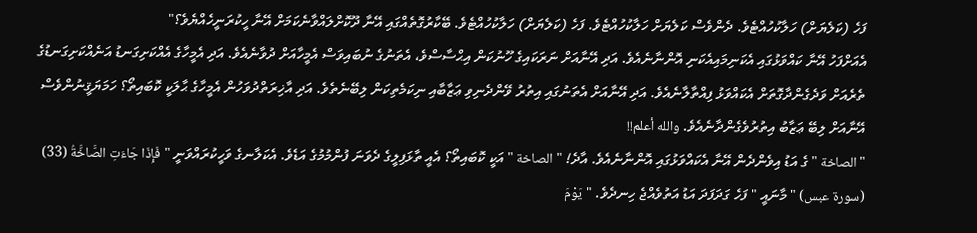ފަހެ (ކަލެޔަށް) ހަލާކުހުއްޓެވެ. ދެންވެސް ކަލެޔަށް ހަލާކުހުއްޓެވެ. ފަހެ (ކަލެޔަށް) ހަލާކުހުއްޓެވެ. ބޭކާރުގޮތެއްގައި އޭނާ ދޫކޮށްލައްވާނެކަމަށް އޭނާ ހީކުރަނީހެއްޔެވެ؟"
އެއަށްފަހު އޭނާ ކައްވަޅުގައި އެކަނިމައިއެކަނި އޮންނާނެއެވެ. އަދި އޭނާއަށް ނަރަކައިގެ ހޫނުކަން އިޙްސާސްވެ، އެތަނުގެ ނުބައިވަސް އެމީހާއަށް ދުވާނެއެވެ. އަދި އެމީހާގެ އެއްކަށިގަނޑު އަނެއްކަށިގަނޑުގެ ތެރެއަށް ވަދެގެންދާގޮތަށް އެކައްވަޅު ފިއްތާލާނެއެވެ. އަދި އޭނާއަށް އެތަނުގައި އިތުރު ވޭންދެނިވި ޢަޒާބާއި ނިކަމެތިކަން ލިބޭނެތެވެ. އަދި އާޚިރަތްދުވަހުން އެމީހާގެ ޙާލަކީ ކޮބައިތޯ؟ ހަމަޔަޤީނުންވެސް އޭނާއަށް ލިބޭ ޢަޒާބު އިތުރުވެގެންދާނެއެވެ. والله أعلم!!
" الصاخة " ގެ އަޑު އިވެންދެން އޭނާ އެކައްވަޅުގައި އޮންނާނެއެވެ. އާދެ! " الصاخة " އަކީ ކޮބައިތޯ؟ އެއީ ތާޅަފިލީގެ ދެވަނަ ފުންމުމުގެ އަޑެވެ. އެކަލާނގެ ވަހީކުރައްވަނީ "فَإِذَا جَاءَتِ الصَّاخَّةُ (33) (سورة عبس) " މާނައީ " ފަހެ ގަދަފަދަ އަޑު އަތުވެއްޖެ ހިނދެވެ. " يَوْمَ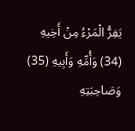يَفِرُّ الْمَرْءُ مِنْ أَخِيهِ (34) وَأُمِّهِ وَأَبِيهِ (35) وَصَاحِبَتِهِ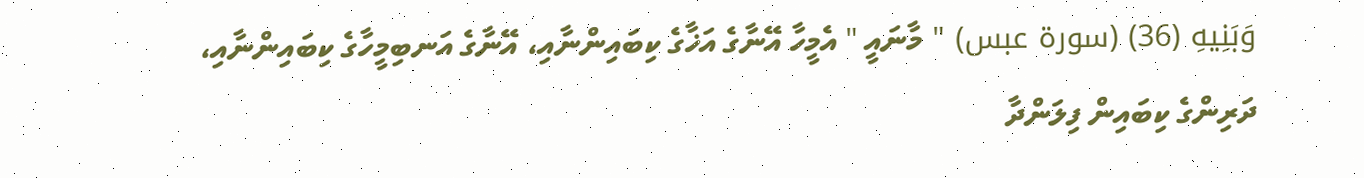وَبَنِيهِ (36) (سورة عبس) " މާނައީ " އެމީހާ އޭނާގެ އަޚާގެ ކިބައިންނާއި، އޭނާގެ އަނބިމީހާގެ ކިބައިންނާއި، ދަރިންގެ ކިބައިން ފިލަންދާ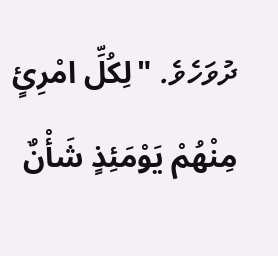ދުވަހެވެ. "لِكُلِّ امْرِئٍ مِنْهُمْ يَوْمَئِذٍ شَأْنٌ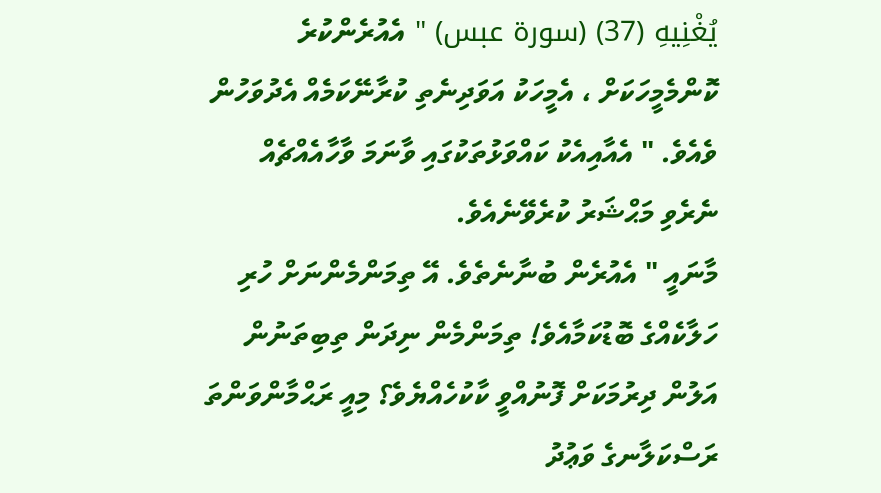يُغْنِيهِ (37) (سورة عبس) " އެއުރެންކުރެ ކޮންމެމީހަކަށް ، އެމީހަކު އަވަދިނެތި ކުރާނޭކަމެއް އެދުވަހުން ވެއެވެ. " އެއާއިއެކު ކައްވަޅުތަކުގައި ވާނަމަ ވާހާއެއްޗެއް ނެރެވި މަޙްޝަރު ކުރެވޭނެއެވެ.
މާނައީ " އެއުރެން ބުނާނެތެވެ. އޭ ތިމަންމެންނަށް ހުރި ހަލާކެއްގެ ބޮޑުކަމާއެވެ! ތިމަންމެން ނިދަން ތިބިތަނުން އަލުން ދިރުމަކަށް ފޮނުއްވީ ކާކުހެއްޔެވެ؟ މިއީ ރަޙްމާންވަންތަ ރަސްކަލާނގެ ވަޢުދު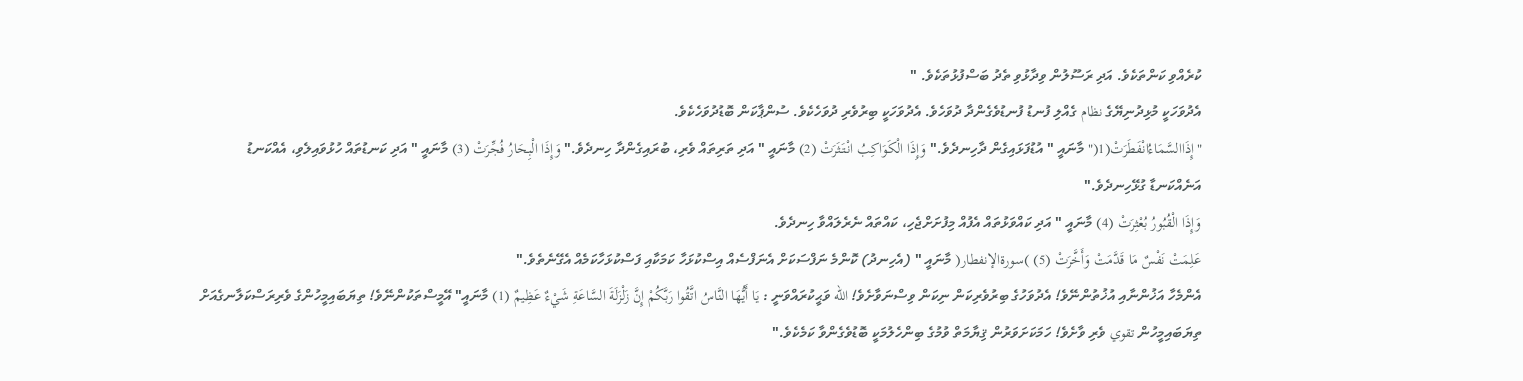ކުރެއްވި ކަންތަކެވެ. އަދި ރަސޫލުން ވިދާޅުވި ތެދު ބަސްފުޅުތަކެވެ. "
އެދުވަހަކީ މުޅިދުނިޔޭގެ نظام ގެއްލި ފުނޑު ފުނޑުވެގެންދާ ދުވަހެވެ. އެދުވަހަކީ ބިރުވެރި ދުވަހެކެވެ. ސުންޕާކަން ބޮޑުދުވަހެކެވެ.
"إِذَاالسَّمَاءُانْفَطَرَتْ(1(" މާނައީ " އުޑުފަޅައިގެން ދާހިނދެވެ." وَإِذَا الْكَوَاكِبُ انْتَثَرَتْ (2) މާނައީ " އަދި ތަރިތައް ވެރި، ބުރައިގެންދާ ހިނދެވެ." وَإِذَا الْبِحَارُ فُجِّرَتْ (3) މާނައީ " އަދި ކަނޑުތައް ހުޅުވައިލެވި، އެއްކަނޑު އަނެއްކަނޑާ ގުޅޭހިނދެވެ."
وَإِذَا الْقُبُورُ بُعْثِرَتْ (4) މާނައީ " އަދި ކައްވަޅުތައް އެފުއް މިފުށަށްޖެހި، ކައްތައް ނެރެލައްވާ ހިނދެވެ.
عَلِمَتْ نَفْسٌ مَا قَدَّمَتْ وَأَخَّرَتْ (5) )سورةالإنفطار( މާނައީ " (އެހިނދު) ކޮންމެ ނަފްސަކަށް އެނަފްސެއް އިސްކުޅަހާ ކަމަކާއި ފަސްކުޅަހާކަމެއް އެގޭނެތެވެ."
އެންމެހާ އަޚުންނާއި އުޚުތުންނޭވެ! އެދުވަހުގެ ބިރުވެރިކަން ނިކަން ވިސްނަވާށެވެ! الله ވަޙީކުރައްވަނީ : يَا أَيُّهَا النَّاسُ اتَّقُوا رَبَّكُمْ إِنَّ زَلْزَلَةَ السَّاعَةِ شَيْءٌ عَظِيمٌ (1) މާނައީ" އޭމީސްތަކުންނޭވެ! ތިޔަބައިމީހުންގެ ވެރިރަސްކަލާނގެއަށް ތިޔަބައިމީހުން تقوي ވެރި ވާށެވެ! ހަމަކަށަވަރުން ޤިޔާމަތް ވުމުގެ ބިންހެލުމަކީ ބޮޑުވެގެންވާ ކަމެކެވެ."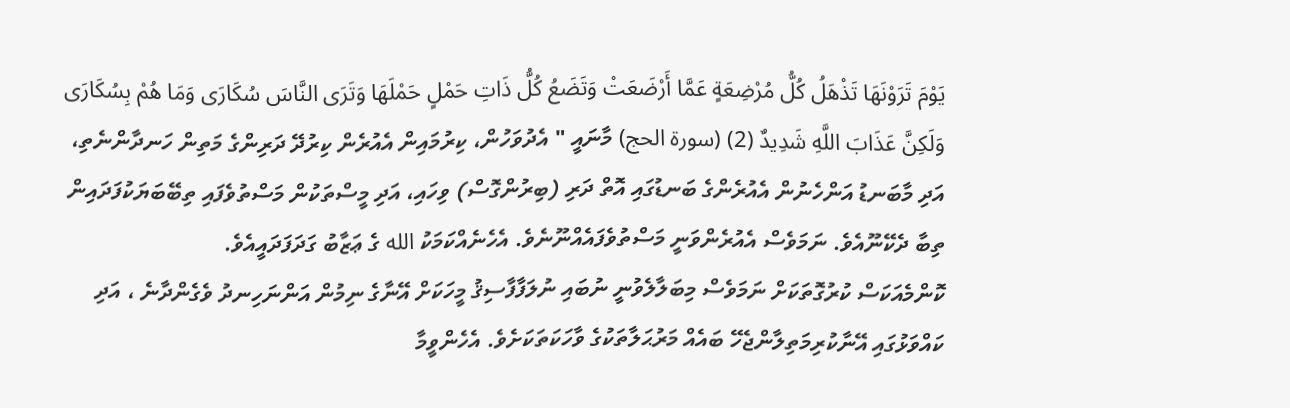يَوْمَ تَرَوْنَهَا تَذْهَلُ كُلُّ مُرْضِعَةٍ عَمَّا أَرْضَعَتْ وَتَضَعُ كُلُّ ذَاتِ حَمْلٍ حَمْلَهَا وَتَرَى النَّاسَ سُكَارَى وَمَا هُمْ بِسُكَارَى وَلَكِنَّ عَذَابَ اللَّهِ شَدِيدٌ (2) (سورة الحج) މާނައީ " އެދުވަހުން، ކިރުމައިން އެއުރެން ކިރުދޭ ދަރިންގެ މަތިން ހަނދާންނެތި، އަދި މާބަނޑު އަންހެނުން އެއުރެންގެ ބަނޑުގައި އޮތް ދަރި (ބިރުންގޮސް) ވިހައި، އަދި މީސްތަކުން މަސްތުވެފައި ތިބޭބަޔަކުފަދައިން ތިބާ ދެކޭނޫއެވެ. ނަމަވެސް އެއުރެންވަނީ މަސްތުވެފައެއްނޫނެވެ. އެހެނެއްކަމަކު الله ގެ ޢަޒާބު ގަދަފަދައީއެވެ.
ކޮންމެއަކަސް ކުރުގޮތަކަށް ނަމަވެސް މިބަލާލެވުނީ ނުބައި ނުލަފާފާސިޤު މީހަކަށް އޭނާގެ ނިމުން އަންނަހިނދު ވެގެންދާނެ ، އަދި ކައްވަޅުގައި އޭނާކުރިމަތިލާންޖެހޭ ބައެއް މަރުޙަލާތަކުގެ ވާހަކަތަކަށެވެ. އެހެންވީމާ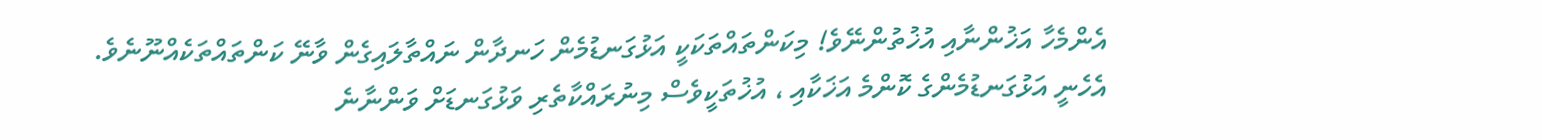އެންމެހާ އަޚުންނާއި އުޚުތުންނޭވެ! މިކަންތައްތަކަކީ އަޅުގަނޑުމެން ހަނދާން ނައްތާލައިގެން ވާނޭ ކަންތައްތަކެއްނޫނެވެ. އެހެނީ އަޅުގަނޑުމެންގެ ކޮންމެ އަޚަކާއި ، އުޚުތަކީވެސް މިނުރައްކާތެރި ވަޅުގަނޑަށް ވަންނާނެ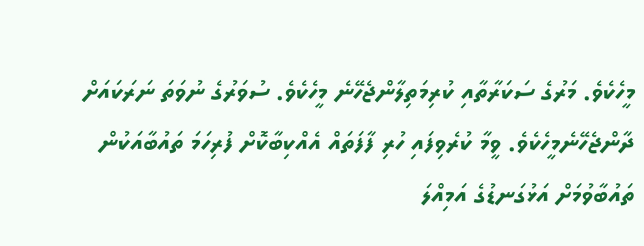މީހެކެވެ. މަރުގެ ސަކަރާތާއި ކުރިމަތިލާންޖެހޭނެ މީހެކެވެ. ސުވަރުގެ ނުވަތަ ނަރަކައަށް ދާންޖެހޭނެމީހެކެވެ. ވީމާ ކުރެވިފައި ހުރި ފާފަތައް އެއްކިބާކޮށް ފުރިހަމަ ތައުބާއަކުން ތައުބާވުމަށް އަޅުގަނޑުގެ އަމިއްލަ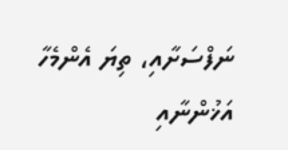ނަފްސަށާއި، ތިޔަ އެންމެހާ އަޚުންނާއި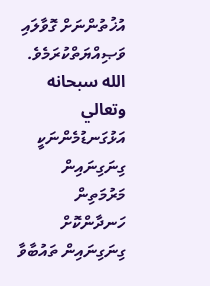އުޚުތުންނަށް ގޮވާލައި ވަޞިއްޔަތްކުރަމެވެ. الله سبحانه وتعالي އަޅުގަނޑުމެންނަކީ ގިނަގިނައިން މަރުމަތިން ހަނދާންކޮށް ގިނަގިނައިން ތައުބާވާ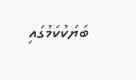ބަޔަކުކަމުގައި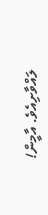ލައްވާށިއެވެ. އާމީން!